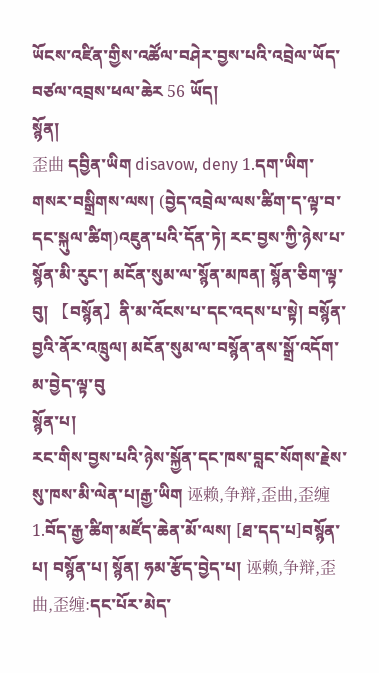ཡོངས་འཛིན་གྱིས་འཚོལ་བཤེར་བྱས་པའི་འབྲེལ་ཡོད་བཙལ་འབྲས་ཕལ་ཆེར 56 ཡོད།
སྙོན།
歪曲 དབྱིན་ཡིག disavow, deny 1.དག་ཡིག་གསར་བསྒྲིགས་ལས། (བྱེད་འབྲེལ་ལས་ཚིག་ད་ལྟ་བ་དང་སྐུལ་ཚིག)འཇུན་པའི་དོན་ཏེ། རང་བྱས་ཀྱི་ཉེས་པ་སྙོན་མི་རུང་། མངོན་སུམ་ལ་སྙོན་མཁན། སྙོན་ཅིག་ལྟ་བུ། 【བསྙོན】ནི་མ་འོངས་པ་དང་འདས་པ་སྟེ། བསྙོན་བྱའི་ནོར་འཁྲུལ། མངོན་སུམ་ལ་བསྙོན་ནས་སྒྲོ་འདོག་མ་བྱེད་ལྟ་བུ
སྙོན་པ།
རང་གིས་བྱས་པའི་ཉེས་སྐྱོན་དང་ཁས་བླང་སོགས་རྗེས་སུ་ཁས་མི་ལེན་པ།རྒྱ་ཡིག 诬赖,争辩,歪曲,歪缠 1.བོད་རྒྱ་ཚིག་མཛོད་ཆེན་མོ་ལས། [ཐ་དད་པ]བསྙོན་པ། བསྙོན་པ། སྙོན། ཧམ་རྩོད་བྱེད་པ། 诬赖,争辩,歪曲,歪缠:དང་པོར་མེད་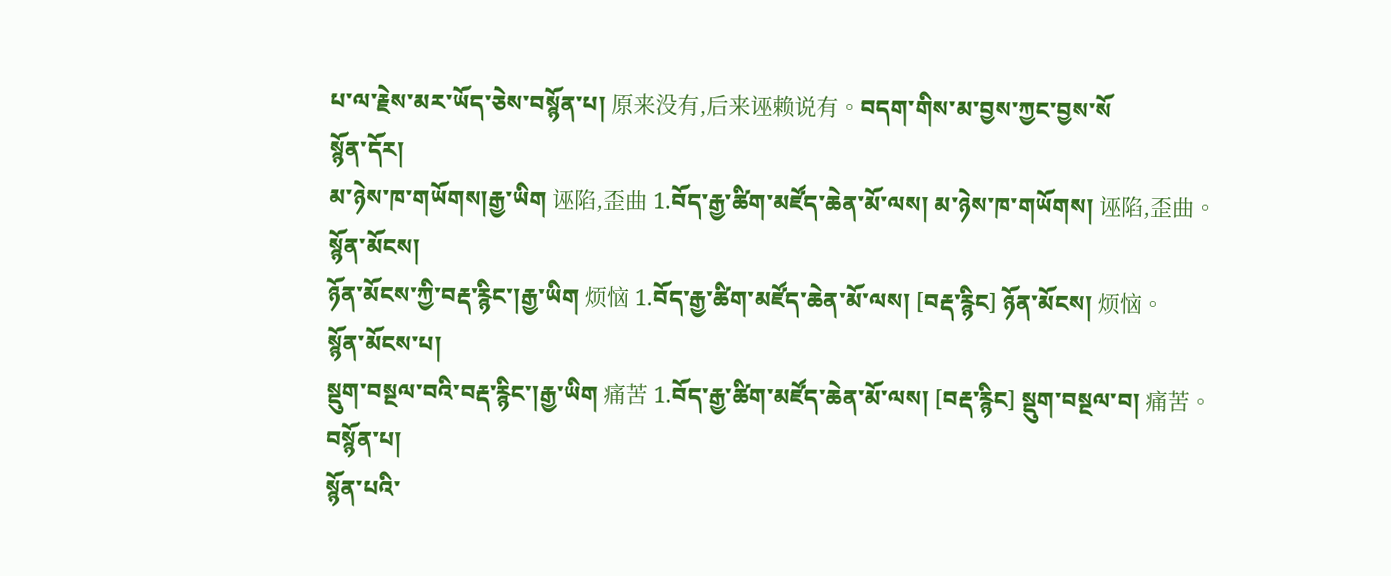པ་ལ་རྗེས་མར་ཡོད་ཅེས་བསྙོན་པ། 原来没有,后来诬赖说有。བདག་གིས་མ་བྱས་ཀྱང་བྱས་སོ
སྙོན་དོར།
མ་ཉེས་ཁ་གཡོགས།རྒྱ་ཡིག 诬陷,歪曲 1.བོད་རྒྱ་ཚིག་མཛོད་ཆེན་མོ་ལས། མ་ཉེས་ཁ་གཡོགས། 诬陷,歪曲。
སྙོན་མོངས།
ཉོན་མོངས་ཀྱི་བརྡ་རྙིང་།རྒྱ་ཡིག 烦恼 1.བོད་རྒྱ་ཚིག་མཛོད་ཆེན་མོ་ལས། [བརྡ་རྙིང] ཉོན་མོངས། 烦恼。
སྙོན་མོངས་པ།
སྡུག་བསྔལ་བའི་བརྡ་རྙིང་།རྒྱ་ཡིག 痛苦 1.བོད་རྒྱ་ཚིག་མཛོད་ཆེན་མོ་ལས། [བརྡ་རྙིང] སྡུག་བསྔལ་བ། 痛苦。
བསྙོན་པ།
སྙོན་པའི་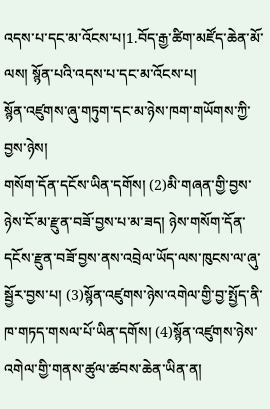འདས་པ་དང་མ་འོངས་པ།1.བོད་རྒྱ་ཚིག་མཛོད་ཆེན་མོ་ལས། སྙོན་པའི་འདས་པ་དང་མ་འོངས་པ།
སྙོན་འཛུགས་ཞུ་གཏུག་དང་མ་ཉེས་ཁག་གཡོགས་ཀྱི་བྱས་ཉེས།
གསོག་དོན་དངོས་ཡིན་དགོས། (2)མི་གཞན་གྱི་བྱས་ཉེས་ངོ་མ་རྫུན་བཟོ་བྱས་པ་མ་ཟད། ཉེས་གསོག་དོན་དངོས་རྫུན་བཟོ་བྱས་ནས་འབྲེལ་ཡོད་ལས་ཁུངས་ལ་ཞུ་སྦྱོར་བྱས་པ། (3)སྙོན་འཛུགས་ཉེས་འགེལ་གྱི་བྱ་སྤྱོད་ནི་ཁ་གཏད་གསལ་པོ་ཡིན་དགོས། (4)སྙོན་འཛུགས་ཉེས་འགེལ་གྱི་གནས་ཚུལ་ཚབས་ཆེན་ཡིན་ན།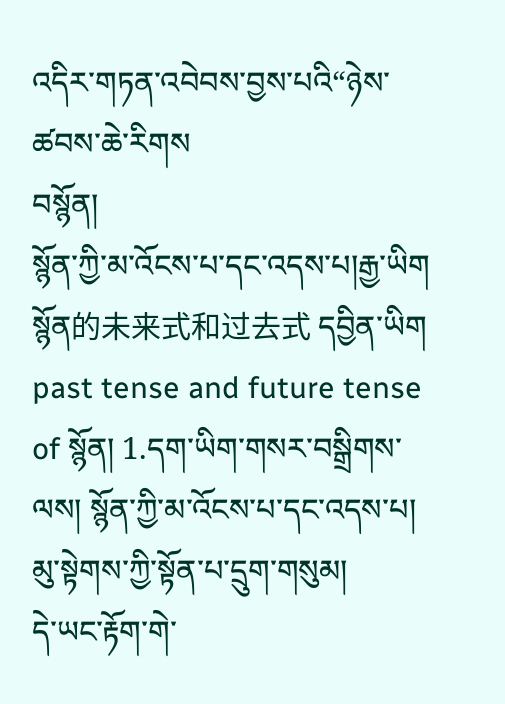འདིར་གཏན་འབེབས་བྱས་པའི“ཉེས་ཚབས་ཆེ་རིགས
བསྙོན།
སྙོན་ཀྱི་མ་འོངས་པ་དང་འདས་པ།རྒྱ་ཡིག སྙོན的未来式和过去式 དབྱིན་ཡིག past tense and future tense of སྙོན། 1.དག་ཡིག་གསར་བསྒྲིགས་ལས། སྙོན་ཀྱི་མ་འོངས་པ་དང་འདས་པ།
མུ་སྟེགས་ཀྱི་སྟོན་པ་དྲུག་གསུམ།
དེ་ཡང་རྟོག་གེ་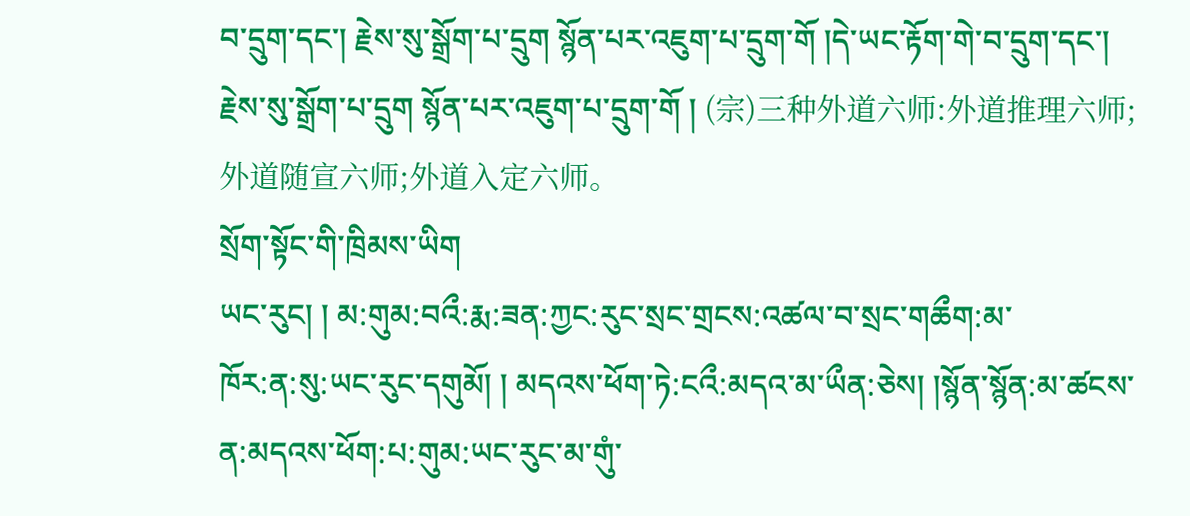བ་དྲུག་དང་། རྗེས་སུ་སྒྲོག་པ་དྲུག སྙོན་པར་འཇུག་པ་དྲུག་གོ །དེ་ཡང་རྟོག་གེ་བ་དྲུག་དང་། རྗེས་སུ་སྒྲོག་པ་དྲུག སྙོན་པར་འཇུག་པ་དྲུག་གོ ། (宗)三种外道六师:外道推理六师;外道随宣六师;外道入定六师。
སྲོག་སྟོང་གི་ཁྲིམས་ཡིག
ཡང་རུང། ། མ:གུམ:བའྀ:རྨ:ཟན:ཀྱང:རུང་སྲང་གྲངས:འཚལ་བ་སྲང་གཆྀག:མ་ཁོར:ན:སུ:ཡང་རུང་དགུམོ། ། མདའས་ཕོག་ཏེ:ངའྀ:མདའ་མ་ཡྀན:ཅེས། །སྙོན་སྙོན:མ་ཚངས་ན:མདའས་ཕོག:པ:གུམ:ཡང་རུང་མ་གུཾ་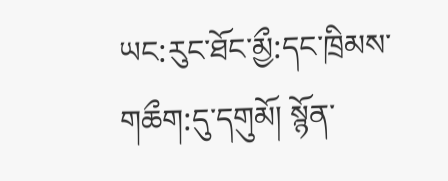ཡང:རུང་ཐོང་མྱྀ:དང་ཁྲིམས་གཆྀག:དུ་དགུམོ། སྙོན་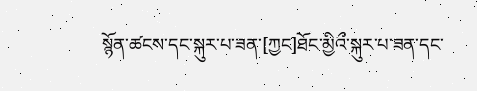སྙོན་ཚངས་དང་སྐུར་པ་ཟན་[ཀྱང]ཐོང་མྱིའྀ་སྐུར་པ་ཟན་དང་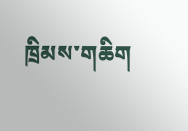ཁྲིམས་གཆིག